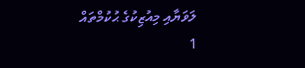ލަވަޔާއި މިއުޒިކުގެ ޙުކުމްތައް 1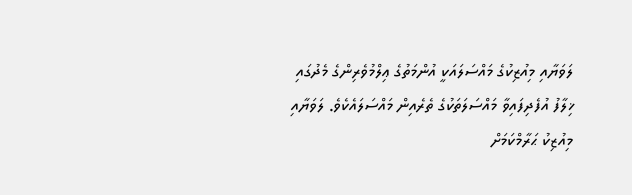ލަވަޔާއި މިއުޒިކުގެ މައްސަލައަކީ އުންމަތުގެ ޢިލްމުވެރިންގެ މެދުގައި ޚިލާފު އުފެދިފައިވާ މައްސަލަތަކުގެ ތެރެއިން މައްސަލައެކެވެ. ލަވަޔާއި މިއުޒިކު ޙަރާމްކަމަށް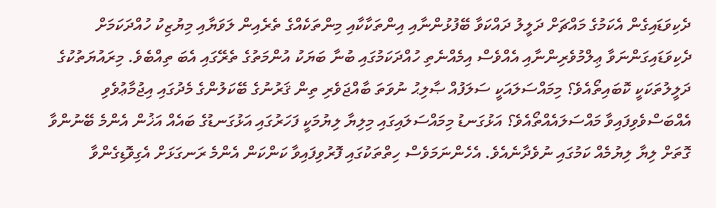ދެކިވަޑައިގެން އެކަމުގެ މައްޗަށް ދަލީލު ދައްކަވާ ބޭފުޅުންނާއި އިންތަކާކާއި މިންތަކެއްގެ ތެރެއިން ލަވަޔާއި މިޔުޒިކު ހުއްދަކަމަށް ދެކިވަޑައިގަންނަވާ ޢިލްމުވެރިންނާއި އެއްވެސް އިމެއްނެތި ހުއްދަކަމުގައި ބުނާ ބަޔަކު އުންމަތުގެ ތެރޭގައި އެބަ ތިއްބެވެ. މިރައުޔަތުކުގެ ދަލީލުތަކަކީ ކޮބައިތޯއެވެ؟ މިމައްސަލައަކީ ސަލަފުއް ޞާލިޙު ނުވަތަ ބާއްޖަވެރި ތިން ޤަރުނުގެ ބޭކަލުންގެ މެދުގައި އިޖުމާޢުވެވި އެއްބަސްވެވިފައިވާ މައްސަލައެއްތޯއެވެ؟ އަޅުގަނޑު މިމައްސަލައިގައި މިލިޔާ ލިޔުމަކީ ފަހަރުގައި އަޅުގަނޑުގެ ބައެއް އަޚުން އެންމެ ބޭނުންވާ ގޮތަށް ލިޔާ ލިޔުމެއް ކަމުގައި ނުވެދާނެއެވެ. އެހެންނަމަވެސް ހިތްތަކުގައި ފޮރުވިފައިވާ ކަންކަން އެންމެ ރަނގަޅަށް އެގިވޮޑިގެންވާ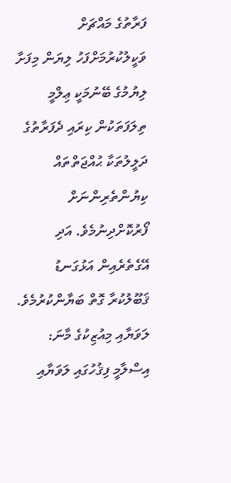ފަރާތުގެ މައްޗަށް ވަކީލުކުރުމަށްފަހު ލިޔަން މިފަށާ ލިޔުމުގެ ބޭނުމަކީ ޢިލްމީ ތިލަފަތަކުން ކިރައި ދެފަރާތުގެ ދަލީލުތަކާ ޙުއްޖަތްތައް ކިޔުންތެރިންނަށް ފޯރުކޮށްދިނުމެވެ. އަދި އޭގެތެރެއިން އަޅުގަނޑު ޤަބޫލުކުރާ ގޮތް ބަޔާންކުރުމެވެ.
ލަވަޔާއި މިއުޒިކުގެ މާނަ:
އިސްލާމީ ފިޤުހުގައި ލަވަޔާއި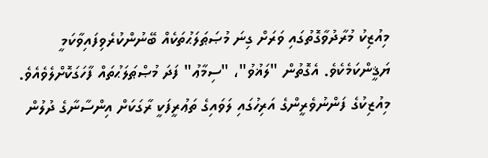މިއުޒިކު މުރާދުވާގޮތުގައި ވަރަށް ގިނަ މުޞަޠަލަޙުތަކެއް ބޭނުންކުރެވިފައިވާކަމީ ޔަޤީންކަމެކެވެ. އެގޮތުން "ލަޣުވު"، "ސިމާޢު" ފަދަ މުޞްޠަލަޙުތައް ފާހަގަކޮށްލެވެއެވެ. މިއުޒިކުގެ ފަންނުވެރީންގެ އަރިހުގައި ލަވައިގެ ތަޢުރީފަކީ ރާގަކަށް އިންސާނާގެ ދުލުން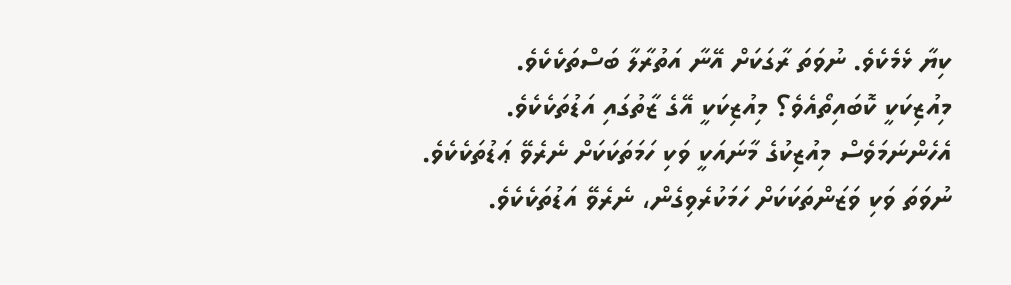ކިޔާ ޅެމެކެވެ. ނުވަތަ ރާގަކަށް އޭނާ އަތުރާލާ ބަސްތަކެކެވެ.
މިއުޒިކަކީ ކޮބައިތޯއެވެ؟ މިއުޒިކަކީ އޭގެ ޒާތުގައި އަޑުތަކެކެވެ. އެހެންނަމަވެސް މިއުޒިކުގެ މާނައަކީ ވަކި ހަމަތަކަކަށް ނެރެވޭ ޢަޑުތަކެކެވެ. ނުވަތަ ވަކި ވަޒަންތަކަކަށް ހަމަކުރެވިގެން، ނެރެވޭ އަޑުތަކެކެވެ.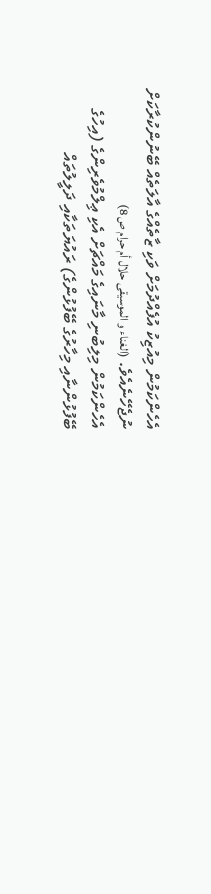އެހެންކަމުން މިއުޒިކު އުފެއްދުމަށް ވަކި ޒާތެއްގެ އާލަތެއް ބޭނުންކުރާކަށް ނުޖެހޭނެއެވެ. (الغناء و الموسيقى حلال أم حرام ص 8)
އެހެންކަމުން މިލިބުނި މާނައިގެ މައްޗަށް އެކި ޢިލްމުވެރިންގެ (އިހުގެ ބޭފުޅުންނާއި މިހާރުގެ ބޭފުޅުންގެ) ރައުޔަތަކާއި ދަލީލުތައް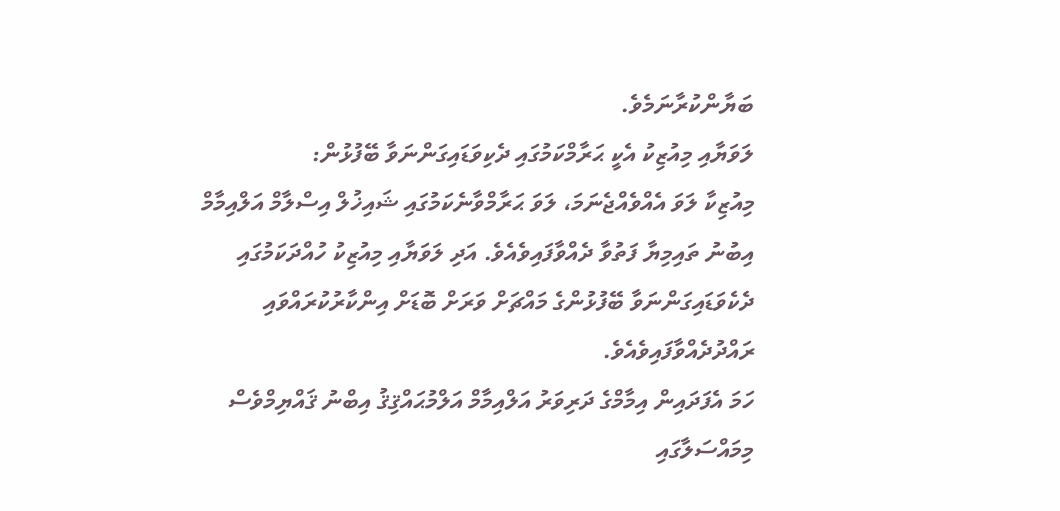ބަޔާންކުރާނަމެވެ.
ލަވަޔާއި މިއުޒިކު އެކީ ޙަރާމްކަމުގައި ދެކިވަޑައިގަންނަވާ ބޭފުޅުން:
މިއުޒިކާ ލަވަ އެއްވެއްޖެނަމަ، ލަވަ ޙަރާމްވާނެކަމުގައި ޝައިޚުލް އިސްލާމް އަލްއިމާމް އިބުނު ތައިމިޔާ ފަތުވާ ދެއްވާފައިވެއެވެ. އަދި ލަވަޔާއި މިއުޒިކު ހުއްދަކަމުގައި ދެކެވަޑައިގަންނަވާ ބޭފުޅުންގެ މައްޗަށް ވަރަށް ބޮޑަށް އިންކާރުކުރައްވައި ރައްދުދެއްވާފައިވެއެވެ.
ހަމަ އެފަދައިން އިމާމްގެ ދަރިވަރު އަލްއިމާމް އަލްމުޙައްޤިޤު އިބްނު ޤައްޔިމްވެސް މިމައްސަލާގައި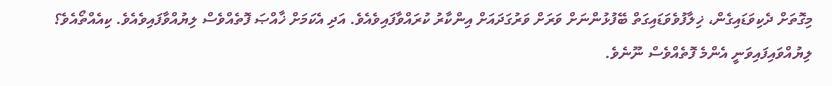މިގޮތަށް ދެކިވަޑައިގެން، ޚިލާފުވެވަޑައިގަތް ބޭފުޅުންނަށް ވަރަށް ވަރުގަދައަށް އިންކާރު ކުރައްވާފައިވެއެވެ. އަދި އެކަމަށް ޚާއްޞަ ފޮތެއްވެސް ލިޔުއްވާފައިވެއެވެ. ކިއެއްތޯއެވެ؟ ލިޔުއްވައިފައިވަނީ އެންމެ ފޮތެއްވެސް ނޫނެވެ.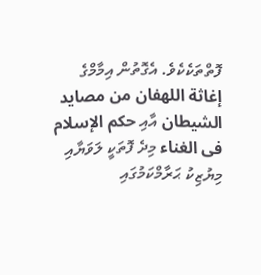ފޮތްތަކެކެވެ. އެގޮތުން އިމާމްގެ إغاثة اللهفان من مصايد الشيطان އާއި حكم الإسلام فى الغناء މިދެ ފޮތަކީ ލަވަޔާއި މިޔުޒިކު ޙަރާމްކަމުގައި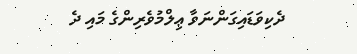ދެކިވަޑައިގަންނަވާ ޢިލްމުވެރިންގެ މައި ދެ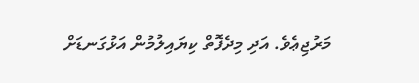މަރުޖިޢެވެ. އަދި މިދެފޮތް ކިޔައިލުމުން އަޅުގަނޑަށް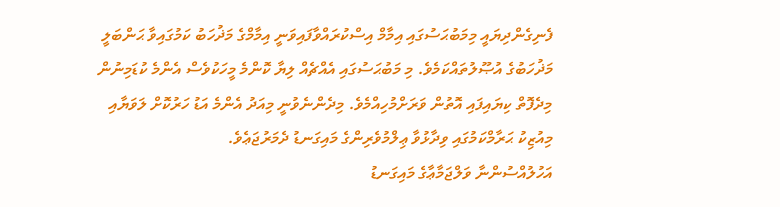ފެނިގެންދިޔައީ މިމަބުޙަސުގައި އިމާމް އިސްކުރައްވާފައިވަނީ އިމާމްގެ މަޛުހަބު ކަމުގައިވާ ޙަންބަލީ މަޛުހަބުގެ އުޞޫލުތައްކަމެވެ. މި މަބުޙަސުގައި އެއްޗެއް ލިޔާ ކޮންމެ މީހަކުވެސް އެންމެ ކުޑަމިނުން މިދެފޮތް ކިޔައިފައި އޮތުން ވަރަށްމުހިއްމެވެ. މިދެންނެވުނީ މިއަދު އެންމެ އަޑު ހަރުކޮށް ލަވަޔާއި މިއުޒިކު ޙަރާމްކަމުގައި ވިދާޅުވާ ޢިލްމުވެރިންގެ މައިގަނޑު ދެމަރުޖަޢެވެ.
އަހުލުއްސުންނާ ވަލްޖަމާޢާގެ މައިގަނޑު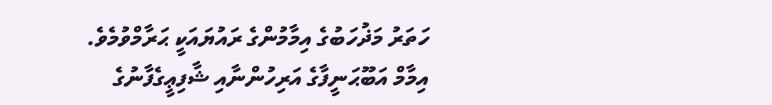ހަތަރު މަޛުހަބުގެ އިމާމުންގެ ރައުޔައަކީ ޙަރާމްވުމެވެ. އިމާމް އަބޫޙަނީފާގެ އަރިހުންނާއި ޝާފިޢީގެފާނުގެ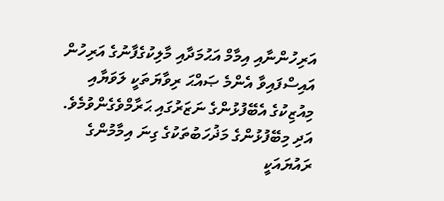އަރިހުންނާއި އިމާމް އަޙުމަދާއި މާލިކުގެފާނުގެ އަރިހުން އައިސްފައިވާ އެންމެ ޞައްޙަ ރިވާޔަތަކީ ލަވަޔާއި މިއުޒިކުގެ އެބޭފުޅުންގެ ނަޒަރުގައި ޙަރާމްވެގެންވުމެވެ. އަދި މިބޭފުޅުންގެ މަޛުހަބުތަކުގެ ގިނަ އިމާމުންގެ ރައުޔައަކީ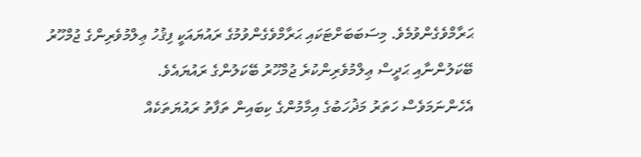ޙަރާމްވެގެންވުމެވެ. މިސަބަބަށްޓަކައި ޙަރާމްވެގެންވުމުގެ ރައުޔައަކީ ފިޤުހު ޢިލްމުވެރިންގެ ޖުމްހޫރު ބޭކަލުންނާއި ޙަދީސް ޢިލްމުވެރިންކުރެ ޖުމްހޫރު ބޭކަލުންގެ ރައުޔައެވެ.
އެހެންނަމަވެސް ހަތަރު މަޛުހަބުގެ އިމާމުންގެ ކިބައިން ތަފާތު ރައުޔަތަކެއް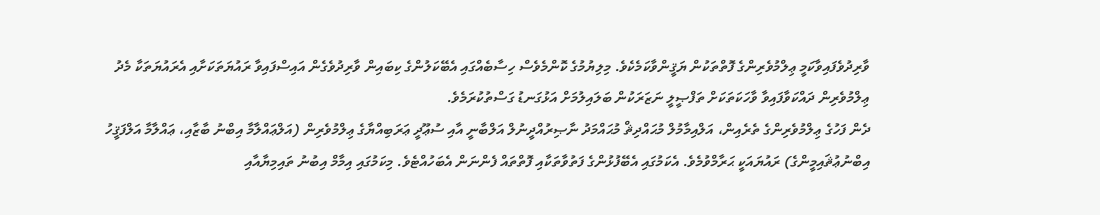ވާރިދުވެފައިވާކަމީ ޢިލްމުވެރިންގެ ފޮތްތަކުން ޔަޤީންވާކަމެކެވެ. މިލިޔުމުގެ ކޮންމެވެސް ހިސާބެއްގައި އެބޭކަލުންގެ ކިބައިން ވާރިދުވެގެން އައިސްފައިވާ ރައުޔަތަކަށާއި އެރައުޔަތަކާ މެދު ޢިލްމުވެރިން ދައްކަވާފައިވާ ވާހަކަތަކަށް ތަފްޞީލީ ނަޒަރަކުން ބަލައިލުމަށް އަޅުގަނޑު ގަސްތުކުރަމެވެ.
ދެން ފަހުގެ ޢިލްމުވެރިންގެ ތެރެއިން، އަލްއިމާމުލް މުޙައްދިޘް މުޙައްމަދު ނާޞިރުއްދީނުލް އަލްބާނީ އާއި ސުޢޫދީ ޢަރަބިއްޔާގެ ޢިލްމުވެރިން (އަލްޢައްލާމާ އިބްނު ބާޒާއި، ޢައްލާމާ އަލްފަޤީހު އިބްނުޢުޘައިމީންގެ) ރައުޔައަކީ ޙަރާމްވުމެވެ. އެކަމުގައި އެބޭފުޅުންގެ ފަތުވާތަކާއި ފޮތްތައް ފެންނަން އެބަހުއްޓެވެ. މިކަމުގައި އިމާމް އިބުނު ތައިމިޔާއާއި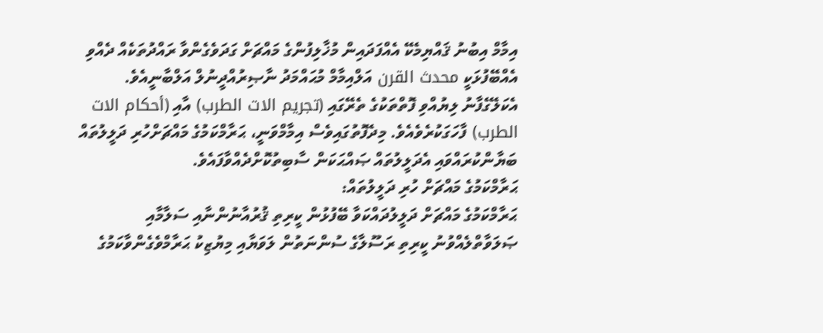އިމާމް އިބުނު ޤައްޔިމެކޭ އެއްފަދައިން މުޚާލިފުންގެ މައްޗަށް ގަދަވެގެންވާ ރައްދުތަކެއް ދެއްވި އެއްބޭފުޅަކީ محدث القرن އަލްއިމާމް މުޙައްމަދު ނާޞިރުއްދީނުލް އަލްބާނީއެވެ. އެކަލޭގެފާނު ލިޔުއްވި ފޮތްތަކުގެ ތެރޭގައި (تجريم الات الطرب) އާއި (أحكام الات الطرب) ފާހަގަކުރެވެއެވެ. މިދެފޮތުގައިވެސް އިމާމްވަނީ، ޙަރާމްކަމުގެ މައްޗަށްހުރި ދަލީލުތައް ބަޔާންކުރައްވައި އެދަލީލުތައް ޞައްޙަކަން ސާބިތުކޮށްދެއްވާފައެވެ.
ޙަރާމްކަމުގެ މައްޗަށް ހުރި ދަލީލުތައް:
ޙަރާމްކަމުގެ މައްޗަށް ދަލީލުދައްކަވާ ބޭފުޅުން ކީރިތި ޤުރުއާނުންނާއި ސަލާމާއި ޞަލަވާތްލެއްވުނު ކީރިތި ރަސޫލާގެ ސުންނަތުން ލަވަޔާއި މިޔުޒިކު ޙަރާމްވެގެންވާކަމުގެ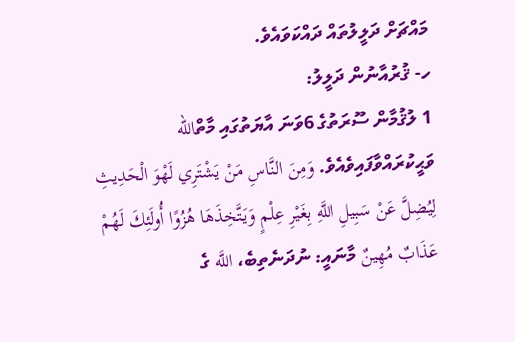މައްޗަށް ދަލީލުތައް ދައްކަވައެވެ.
ހ- ޤުރުއާނުން ދަލީލު:
1 ލުޤުމާން ސޫރަތުގެ 6ވަނަ އާޔަތުގައި މާތްالله ވަޙީކުރައްވާފައިވެއެވެ. وَمِنَ النَّاسِ مَنْ يَشْتَرِي لَهْوَ الْحَدِيثِ لِيُضِلَّ عَنْ سَبِيلِ اللَّهِ بِغَيْرِ عِلْمٍ وَيَتَّخِذَهَا هُزُوًا أُولَئِكَ لَهُمْ عَذَابٌ مُهِينٌ މާނައީ: ނުދަނެތިބެ، اللَّه ގެ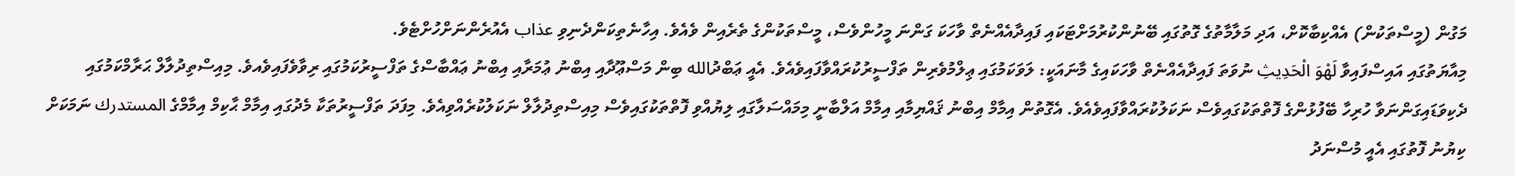މަގުން (މީސްތަކުން) އެއްކިބާކޮށް، އަދި މަލާމާތުގެ ގޮތުގައި ބޭނުންކުރުމަށްޓަކައި ފައިދާއެއްނެތް ވާހަކަ ގަންނަ މީހުންވެސް، މީސްތަކުންގެ ތެރެއިން ވެއެވެ. އިހާނެތިކަންދެނިވި عذاب އެއުރެންނަށްހުށްޓެވެ.
މިއާޔަތުގައި އައިސްފައިވާ لَهْوَ الْحَدِيثِ ނުވަތަ ފައިދާއެއްނެތް ވާހަކައިގެ މާނައަކީ: ލަވަކަމުގައި ޢިލްމުވެރިން ތަފްސީރުކުރައްވާފައިވެއެވެ. އެއީ ޢަބްދުالله ބިން މަސްޢޫދާއި އިބްނު ޢުމަރާއި އިބްނު ޢައްބާސްގެ ތަފްސީރުކަމުގައި ރިވާވެފައިވެއވެ. މިއިސްތިދުލާލް ޙަރާމްކަމުގައި ދެކިވަޑައިގަންނަވާ ހުރިހާ ބޭފުޅުންގެ ފޮތްތަކުގައިވެސް ނަކަލުކުރައްވާފައިވެއެވެ. އެގޮތުން އިމާމް އިބްނު ޤައްޔިމާއި އިމާމް އަލްބާނީ މިމައްސަލާގައި ލިޔުއްވި ފޮތްތަކުގައިވެސް މިއިސްތިދުލާލް ނަކަލުކުރެއްވިއެވެ. މިފަދަ ތަފްސީރުތަކާ މެދުގައި އިމާމް ޙާކިމް އިމާމްގެ المستدرك ނަމަކަށް ކިޔުނު ފޮތުގައި އެއީ މުސްނަދު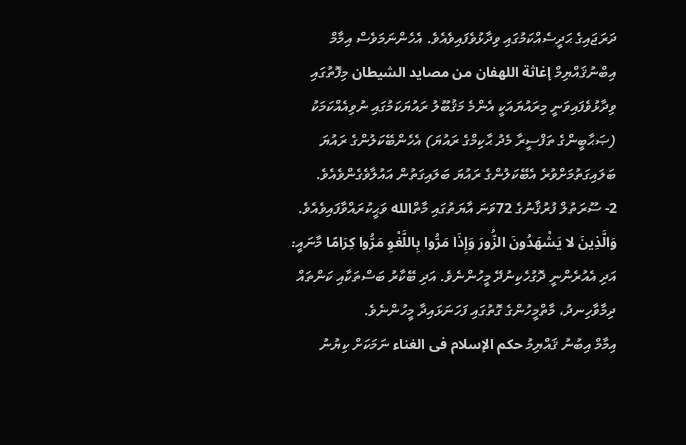ދަރަޖައިގެ ޙަދީސެއްކަމުގައި ވިދާޅުވެފައިވެއެވެ. އެހެންނަމަވެސް އިމާމް އިބްނުޤައްޔިމް إغاثة اللهفان من مصايد الشيطان މިފޮތުގައި ވިދާޅުވެފައިވަނީ މިރައުޔައަކީ އެންމެ މަޤުބޫލު ރައުޔަކަމުގައި ނުވިއެއްކަމަކު (ޞަޙާބީންގެ ތަފްސީރާ މެދު ޙާކިމްގެ ރައުޔަ) އެހެންބޭކަލުންގެ ރައުޔަ ބަލައިގަތުމަށްވުރެ އެބޭކަލުންގެ ރައުޔަ ބަލައިގަތުން އައުލާވެގެންވެއެވެ.
2- ސޫރަތުލް ފުރުޤާނުގެ 72ވަނަ އާޔަތުގައި މާތްالله ވަޙީކުރައްވާފައިވެއެވެ. وَالَّذِينَ لا يَشْهَدُونَ الزُّورَ وَإِذَا مَرُّوا بِاللَّغْوِ مَرُّوا كِرَامًا މާނައީ: އަދި އެއުރެންނީ ދޮގުހެކިނުދޭ މީހުންނެވެ. އަދި ބޭކާރު ބަސްތަކާއި ކަންތައް ދިމާވާހިނދު، މާތްމީހުންގެ ގޮތުގައި ފަހަނަޅައިދާ މީހުންނެވެ.
އިމާމް އިބުނު ޤައްޔިމު حكم الإسلام فى الغناء ނަމަކަށް ކިޔުނު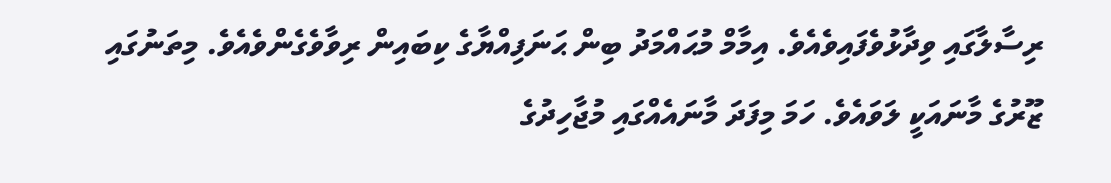ރިސާލާގައި ވިދާޅުވެފައިވެއެވެ. އިމާމް މުޙައްމަދު ބިން ޙަނަފިއްޔާގެ ކިބައިން ރިވާވެގެންވެއެވެ. މިތަނުގައި ޒޫރުގެ މާނައަކީ ލަވައެވެ. ހަމަ މިފަދަ މާނައެއްގައި މުޖާހިދުގެ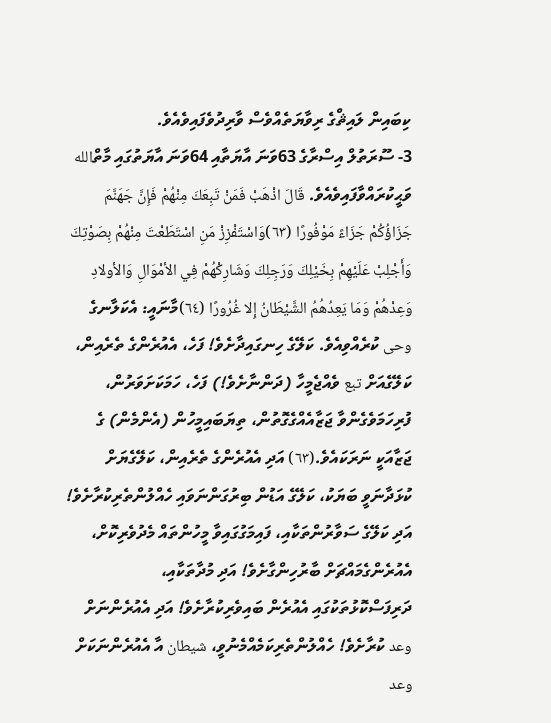ކިބައިން ލައިޘްގެ ރިވާޔަތެއްވެސް ވާރިދުވެފައިވެއެވެ.
3- ސޫރަތުލް އިސްރާގެ 63ވަނަ އާޔަތާއި 64ވަނަ އާޔަތުގައި މާތްالله ވަޙީކުރައްވާފައިވެއެވެ. قَالَ اذْهَبْ فَمَنْ تَبِعَكَ مِنْهُمْ فَإِنَّ جَهَنَّمَ جَزَاؤُكُمْ جَزَاءً مَوْفُورًا (٦٣)وَاسْتَفْزِزْ مَنِ اسْتَطَعْتَ مِنْهُمْ بِصَوْتِكَ وَأَجْلِبْ عَلَيْهِمْ بِخَيْلِكَ وَرَجِلِكَ وَشَارِكْهُمْ فِي الأمْوَالِ وَالأولادِ وَعِدْهُمْ وَمَا يَعِدُهُمُ الشَّيْطَانُ إِلا غُرُورًا (٦٤)މާނައީ: އެކަލާނގެ وحى ކުރެއްވިއެވެ. ކަލޭގެ ހިނގައިދާށެވެ! ފަހެ، އެއުރެންގެ ތެރެއިން، ކަލޭގެއަށް تبع ވެއްޖެމީހާ (ދަންނާށެވެ!) ފަހެ، ހަމަކަށަވަރުން، ފުރިހަމަވެގެންވާ ޖަޒާއެއްގެގޮތުން، ތިޔަބައިމީހުން (އެންމެން) ގެ ޖަޒާއަކީ ނަރަކައެވެ.(٦٣) އަދި އެއުރެންގެ ތެރެއިން، ކަލޭގެޔަށް ކުޅަދާނަވީ ބަޔަކު، ކަލޭގެ އަޑުން ބިރުގަންނަވައި ހެއްލުންތެރިކުރާށެވެ! އަދި ކަލޭގެ ސަވާރުންތަކާއި، ފައިމަގުގައިވާ މީހުންތައް މެދުވެރިކޮށް، އެއުރެންގެމައްޗަށް ބާރުހިންގާށެވެ! އަދި މުދާތަކާއި، ދަރިފަސްކޮޅުތަކުގައި އެއުރެން ބައިވެރިކުރާށެވެ! އަދި އެއުރެންނަށް وعد ކުރާށެވެ! ހެއްލުންތެރިކަމެއްމެނުވީ، شيطان އާ އެއުރެންނަކަށް وعد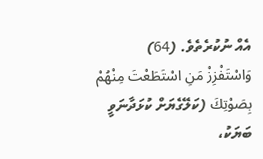އެއް ނުކުރެތެވެ. (64)
وَاسْتَفْزِزْ مَنِ اسْتَطَعْتَ مِنْهُمْ بِصَوْتِكَ (ކަލޭގެޔަށް ކުޅަދާނަވީ ބަޔަކު،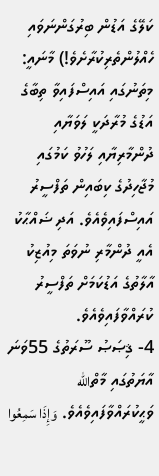ކަލޭގެ އަޑުން ބިރުގަންނަވައި ހެއްލުންތެރިކުރާށެވެ!) މާނައީ: މިތަނުގައި އައިސްފައިވާ ތިބާގެ އަޑުގެ މުރާދަކީ ލަވަޔާއި ދުންމާރިޔާއި ލަހުވު ކަމުގައި މުޖާހިދުގެ ކިބައިން ތަފްސީރު އައިސްފައިވެއެވެ. އަދި ޟައްޙާކު އެއީ ދުންމާރި ނުވަތަ މިއުޒިކު އާލާތުގެ އަޑުކަމަށް ތަފްސީރު ކުރައްވާފައިވެއެވެ.
4- ޤިޞަޞު ސޫރަތުގެ 55ވަނަ އާޔަތުގައި މާތްالله ވަޙީކުރައްވާފައިވެއެވެ. وَإِذَا سَمِعُوا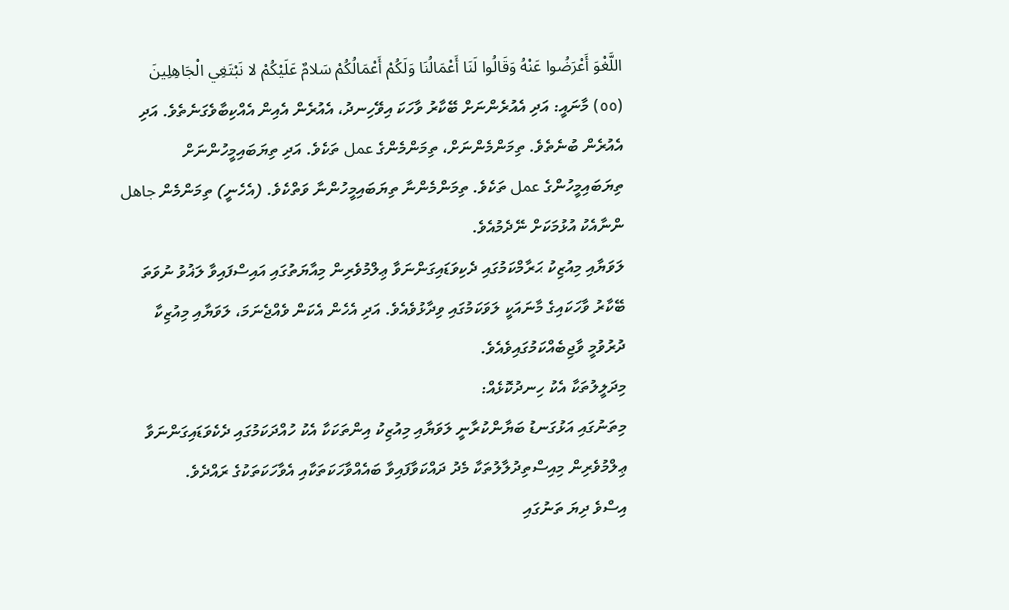اللَّغْوَ أَعْرَضُوا عَنْهُ وَقَالُوا لَنَا أَعْمَالُنَا وَلَكُمْ أَعْمَالُكُمْ سَلامٌ عَلَيْكُمْ لا نَبْتَغِي الْجَاهِلِينَ (٥٥) މާނައީ: އަދި އެއުރެންނަށް ބޭކާރު ވާހަކަ އިވޭހިނދު، އެއުރެން އެއިން އެއްކިބާވެގަނެތެވެ. އަދި އެއުރެން ބުނެތެވެ. ތިމަންމެންނަށް، ތިމަންމެންގެ عمل ތަކެވެ. އަދި ތިޔަބައިމީހުންނަށް ތިޔަބައިމީހުންގެ عمل ތަކެވެ. ތިމަންމެންނާ ތިޔަބައިމީހުންނާ ވަތްކެވެ. (އެހެނީ) ތިމަންމެން جاهل ންނާއެކު އުޅުމަކަށް ނޭދެމުއެވެ.
ލަވަޔާއި މިއުޒިކު ޙަރާމްކަމުގައި ދެކިވަޑައިގަންނަވާ ޢިލްމުވެރިން މިއާޔަތުގައި އައިސްފައިވާ ލަޣުވު ނުވަތަ ބޭކާރު ވާހަކައިގެ މާނައަކީ ލަވަކަމުގައި ވިދާޅުވެއެވެ. އަދި އެހެން އެކަން ވެއްޖެނަމަ، ލަވަޔާއި މިއުޒިކާ ދުރުވުމީ ވާޖިބެއްކަމުގައިވެއެވެ.
މިދަލީލުތަކާ އެކު ހިނދުކޮޅެއް:
މިތަނުގައި އަޅުގަނޑު ބަޔާންކުރާނީ ލަވަޔާއި މިއުޒިކު އިންތަކަކާ އެކު ހުއްދަކަމުގައި ދެކެވަޑައިގަންނަވާ ޢިލްމުވެރިން މިއިސްތިދުލާލުތަކާ މެދު ދައްކަވާފައިވާ ބައެއްވާހަކަތަކާއި އެވާހަކަތަކުގެ ރައްދެވެ.
އިސްވެ ދިޔަ ތަނުގައި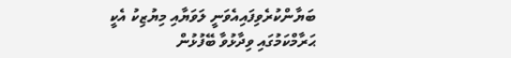ބަޔާންކުރެވިފައިއެވަނީ ލަވަޔާއި މިޔުޒިކު އެކީ ޙަރާމްކަމުގައި ވިދާޅުވާ ބޭފުޅުން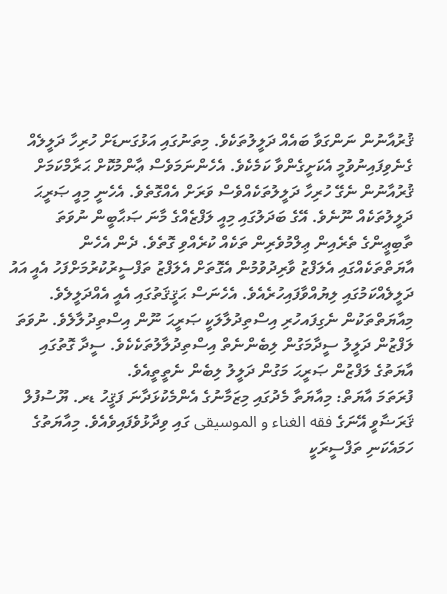ޤުރުއާނުން ނަންގަވާ ބައެއް ދަލީލުތަކެވެ. މިތަނުގައި އަޅުގަނޑަށް ހުރިހާ ދަލީލެއް ގެނެވިފައިނުވުމީ އެކަށީގެންވާ ކަމެކެވެ. އެހެންނަމަވެސް ޢާންމުކޮށް ޙަރާމްކަމަށް ޤުރުއާނުން ނެގޭ ހުރިހާ ދަލީލުތަކެއްވެސް ވަރަށް އެއްގޮތެވެ. އެހެނީ މިއީ ޞަރީޙަ ދަލީލުތަކެއް ނޫނެވެ. އޭގެ ބަދަލުގައި މިއީ ލަފްޒެއްގެ މާނަ ޞަޙާބީން ނުވަތަ ތާބިޢީންގެ ތެރެއިން ޢިލްމުވެރިން ތަކެއް ކުރެއްވި ގޮތެވެ. ދެން އެހެން އާޔަތްތަކެއްގައި އެލަފްޒު ވާރިދުވުމުން އެގޮތަށް އެލަފްޒު ތަފްސީރުކުރުމަށްފަހު އެއީ އައު ދަލީލެއްކަމުގައި ލިޔުއްވާފައިހުރެއެވެ. އެހެނަސް ޙަޤީޤަތުގައި އެއީ އެއްދަލީލެވެ.
މިއާޔަތްތަކުން ނެގިފައހުރި އިސްތިދުލާލަކީ ޞަރީޙަ ނޫން އިސްތިދުލާލެވެ. ނުވަތަ ލަފްޒުން ދަލީލު ސީދާމަގުން ލިބެންނެތް އިސްތިދުލާލުތަކެކެވެ. ސީދާ ގޮތުގައި އާޔަތުގެ ލަފްޒުން ޞަރީޙަ މަގުން ދަލީލު ލިބެން ނެތީތީއެވެ.
ފުރަތަމަ އާޔަތް: މިއާޔަތާ މެދުގައި މިޒަމާނުގެ އެންމެކުޅަދާނަ ފަޤީހު ޑރ. ޔޫސުފުލް ޤަރަޟާވީ އޭނަގެ فقه الغناء و الموسيقى ގައި ވިދާޅުވެފައިވެއެވެ. މިއާޔަތުގެ ހަމައެކަނި ތަފްސީރަކީ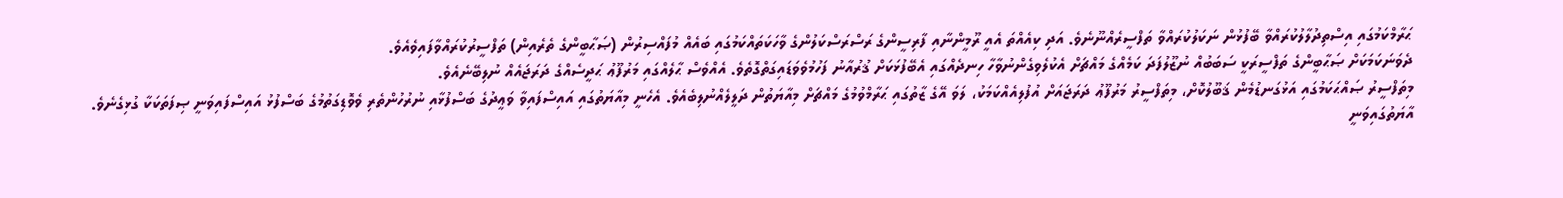ޙަރާމްކަމުގައި އިސްތިދުލާލުކުރައްވާ ބޭފުޅުން ނަކަލުކުރައްވާ ތަފްސީރެއްނޫނެވެ. އަދި ކިއެއްތަ އެއީ ރޫމީންނާއި ފާރިސީންގެ ރަސްރަސްކަލުންގެ ވާހަކަތައްކަމުގައި ބައެއް މުފައްސިރުން (ޞަޙާބީންގެ ތެރެއިން) ތަފްސީރުކުރައްވާފައިވެއެވެ.
ދެވަނަކަމަކަށް ޞަޙާބީންގެ ތަފްސީރަކީ ސަބަބުއް ނުޒޫލުފަދަ ކަމެއްގެ މައްޗަށް އެކުލެވިގެންނުވާހާ ހިނދެއްގައި އެބޭފުޅަކަށް ޤުރުއާނު ފަހުމުވެވަޑައިގަތްގޮތެވެ. އެއްވެސް ޙާލެއްގައި މަރުފޫޢު ޙަދީސެއްގެ ދަރަޖައެއް ނުލިބޭނެއެވެ.
މިތަފްސީރު ޞައްޙަކަމުގައި އަޅުގަނޑުމެން ޤަބޫލުކޮށް، މިތަފްސީރު މަރުފޫޢު ދަރަޖައަށް އުފުލިއެއްކަމަކު، ލަވަ އޭގެ ޒާތުގައި ޙަރާމްވުމުގެ މައްޗަށް މިއާޔަތުން ދަލީލެއްނުލިބެއެވެ. އެހެނީ މިއާޔަތުގައި އައިސްފައިވާ ވަޢީދުގެ ބަސްފުޅާއި ނުރުހުންތެރި ވެވޮޑިގަތުމުގެ ބަސްފުޅު އައިސްފައިވަނީ ޞިފަތަކަކާ ގުޅިގެނެވެ. އާޔަތުގައިވަނީ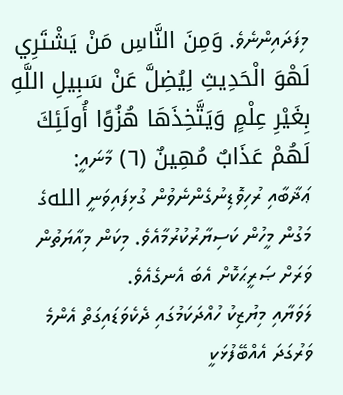މިފަދައިންނެވެ. وَمِنَ النَّاسِ مَنْ يَشْتَرِي لَهْوَ الْحَدِيثِ لِيُضِلَّ عَنْ سَبِيلِ اللَّهِ بِغَيْرِ عِلْمٍ وَيَتَّخِذَهَا هُزُوًا أُولَئِكَ لَهُمْ عَذَابٌ مُهِينٌ (٦) މާނައީ:
ޢަޛާބާއި ރުހިވޮޑިނުގެންނެވުން ގުޅިފައިވަނީ اللهގެ މަގުން މީހުން ކަސިޔާރުކުރުމާއެވެ. މިކަން މިއާޔަތުން ވަރަށް ޞަރީޙަކޮށް އެބަ އެނގެއެވެ.
ލަވަޔާއި މިޔުޒިކު ހުއްދަކަމުގައި ދެކެވަޑައިގަތް އެންމެ ވަރުގަދަ އެއްބޭފުޅަކީ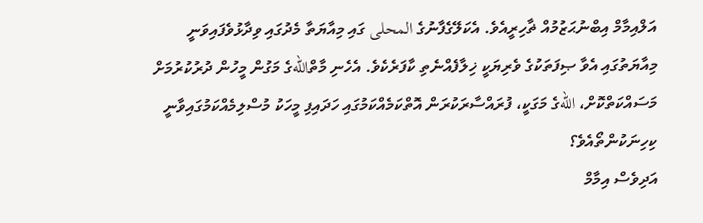އަލްއިމާމް އިބްނުޙަޒުމުއް ޡާހިރީއެވެ. އެކަލޭގެފާނުގެ المحلى ގައި މިއާޔަތާ މެދުގައި ވިދާޅުވެފައިވަނީ މިއާޔަތުގައި އެވާ ޞިފަތަކުގެ ވެރިޔަކީ ޚިލާފެއްނެތި ކާފަރެކެވެ. އެހެނި މާތްاللهގެ މަގުން މީހުން ދުރުކުރުމަށް މަސައްކަތްކޮށް، اللهގެ މަގަކީ، ފުރައްސާރަކުރަން އޮތްކަމެއްކަމުގައި ހަދައިފި މީހަކު މުސްލިމެއްކަމުގައިވާނީ ކިހިނަކުންތޯއެވެ؟
އަދިވެސް އިމާމް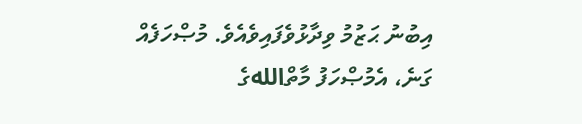އިބުނު ޙަޒުމު ވިދާޅުވެފައިވެއެވެ. މުޞްހަފެއް ގަނެ، އެމުޞްހަފު މާތްاللهގެ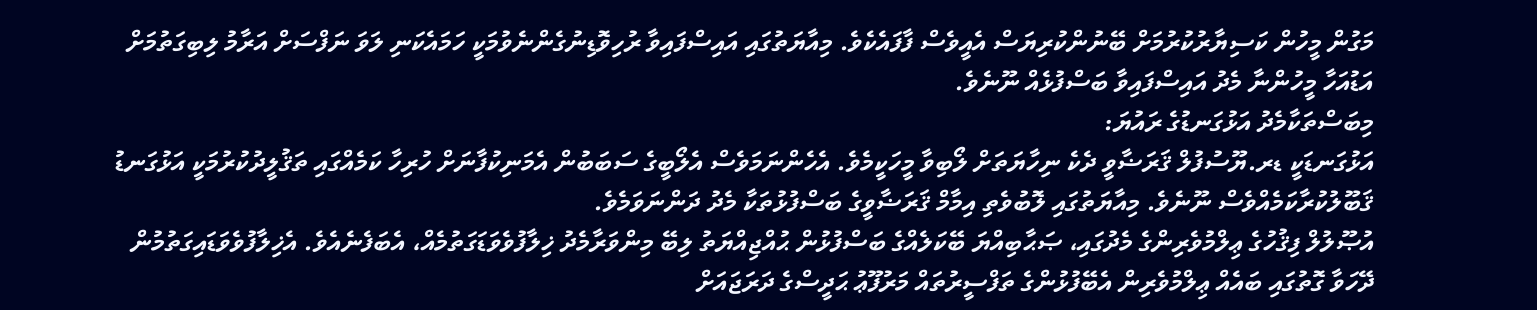މަގުން މީހުން ކަސިޔާރުކުރުމަށް ބޭނުންކުރިޔަސް އެއީވެސް ފާފައެކެވެ. މިއާޔަތުގައި އައިސްފައިވާ ރުހިވޮޑިނުގެންނެވުމަކީ ހަމައެކަނި ލަވަ ނަފްސަށް އަރާމު ލިބިގަތުމަށް އަޑުއަހާ މީހުންނާ މެދު އައިސްފައިވާ ބަސްފުޅެއް ނޫނެވެ.
މިބަސްތަކާމެދު އަޅުގަނޑުގެ ރައުޔަ:
އަޅުގަނޑަކީ ޑރ.ޔޫސުފުލް ޤަރަޟާވީ ދެކެ ނިހާޔަތަށް ލޯބިވާ މީހަކީމެވެ. އެހެންނަމަވެސް އެލޯބީގެ ސަބަބުން އެމަނިކުފާނަށް ހުރިހާ ކަމެއްގައި ތަޤުލީދުކުރުމަކީ އަޅުގަނޑު ޤަބޫލުކުރާކަމެއްވެސް ނޫނެވެ. މިއާޔަތުގައި ލޮބުވެތި އިމާމް ޤަރަޟާވީގެ ބަސްފުޅުތަކާ މެދު ދަންނަވަމެވެ.
އުޞޫލުލް ފިޤުހުގެ ޢިލްމުވެރިންގެ މެދުގައި، ޞަޙާބިއްޔަ ބޭކަލެއްގެ ބަސްފުޅުން ޙުއްޖިއްޔަތު ލިބޭ މިންވަރާމެދު ޚިލާފުވެވަޑަގަތުމެއް، އެބަފެނެއެވެ. އެޚިލާފުވެވަޑައިގަތުމުން ދޭހަވާ ގޮތުގައި ބައެއް ޢިލްމުވެރިން އެބޭފުޅުންގެ ތަފްސީރުތައް މަރުފޫޢު ޙަދީސްގެ ދަރަޖައަށް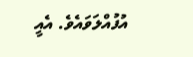އުފުއްލަވައެވެ. އެއީ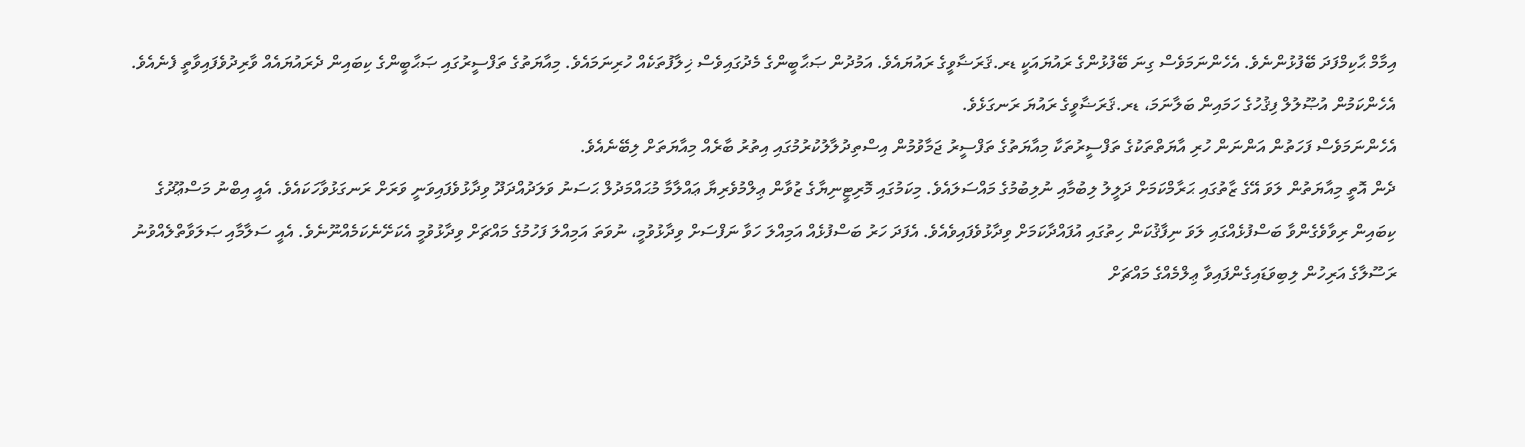އިމާމް ޙާކިމްފަދަ ބޭފުޅުންނެވެ. އެހެންނަމަވެސް ގިނަ ބޭފުޅުންގެ ރައުޔައަކީ ޑރ.ޤަރަޟާވީގެ ރައުޔައެވެ. އަމުދުން ޞަޙާބީންގެ މެދުގައިވެސް ޚިލާފުތަކެއް ހުރިނަމައެވެ. މިއާޔަތުގެ ތަފްސީރުގައި ޞަޙާބީންގެ ކިބައިން ދެރައުޔައެއް ވާރިދުވެފައިވާތީ ފެނެއެވެ. އެހެންކަމުން އުޞޫލުލް ފިޤުހުގެ ހަމައިން ބަލާނަމަ، ޑރ.ޤަރަޟާވީގެ ރައުޔަ ރަނގަޅެވެ.
އެހެންނަމަވެސް ފަހަތުން އަންނަން ހުރި އާޔަތްތަކުގެ ތަފްސީރުތަކާ މިއާޔަތުގެ ތަފްސީރު ޖަމާވުމުން އިސްތިދުލާލުކުރުމުގައި އިތުރު ބާރެއް މިއާޔަތަށް ލިބޭނެއެވެ.
ދެން އޮތީ މިއާޔަތުން ލަވަ އޭގެ ޒާތުގައި ޙަރާމްކަމަށް ދަލީލު ލިބުމާއި ނުލިބުމުގެ މައްސަލައެވެ. މިކަމުގައި މޮރިޓީނިޔާގެ ޒުވާން ޢިލްމުވެރިޔާ ޢައްލާމާ މުޙައްމަދުލް ޙަސަނު ވަލަދުއްދަދޫ ވިދާޅުވެފައިވަނީ ވަރަށް ރަނގަޅުވާހަކައެވެ. އެއީ އިބްނު މަސްޢޫދުގެ ކިބައިން ރިވާވެގެންވާ ބަސްފުޅެއްގައި ލަވަ ނިފާޤުކަން ހިތުގައި އުފައްދާކަމަށް ވިދާޅުވެފައިވެއެވެ. އެފަދަ ހަރު ބަސްފުޅެއް އަމިއްލަ ހަވާ ނަފްސަށް ވިދާޅުވުމީ، ނުވަތަ އަމިއްލަ ފަހުމުގެ މައްޗަށް ވިދާޅުވުމީ އެކަށޭނެކަމެއްނޫނެވެ. އެއީ ސަލާމާއި ޞަލަވާތްލެއްވުނު ރަސޫލާގެ އަރިހުން ލިބިވަޑައިގެންފައިވާ ޢިލްމެއްގެ މައްޗަށް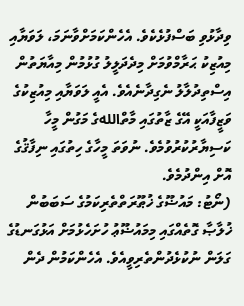ވިދާޅުވި ބަސްފުޅެކެވެ. އެހެންކަމަށްވާނަމަ، ލަވަޔާއި މިއުޒިކު ޙަރާމްވުމަށް މިދެދަލީލު ގުޅުމުން މިއާޔަތުން އިސްތިދުލާލު ނެގިދާނެއެވެ. އެއީ ލަވަޔާއި މިއުޒިކުގެ ވަޒީފާއަކީ އޭގެ ޒާތުގައި މާތްاللهގެ މަގުން މީހާ ކަސިޔާރުކުރުވުމެވެ. ނުވަތަ މީހާގެ ހިތުގައި ނިފާޤުގެ އޮށް އިންދުމެވެ.
(ނޯޓު: މައުޟޫގެ ޚުޠޫރަތްތެރިކަމުގެ ސަބަބުން ޚުލާޞާ ގޮތެއްގައި މިމައުޟޫޢު ހުށަހެޅުމަށް އަޅުގަނޑުގެ ގަލަން ނުކުޅެދުންތެރިވީއެވެ. އެހެންކަމުން ދެން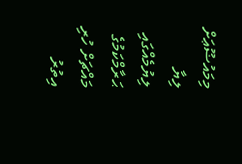މިމައުޟޫޢަށް ލިޔާ ލިޔުމެއްގައި ޙަރާމްކަމުގެ މައްޗަށް ހުރި އިތުރު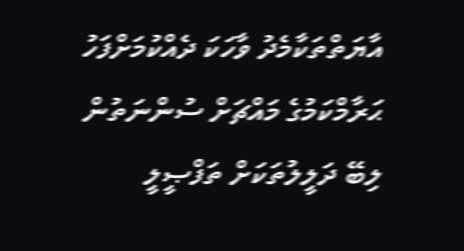އާޔަތްތަކާމެދު ވާހަކަ ދެއްކުމަށްފަހު ޙަރާމްކަމުގެ މައްޗަށް ސުންނަތުން ލިބޭ ދަލީލުތަކަށް ތަފްޞީލީ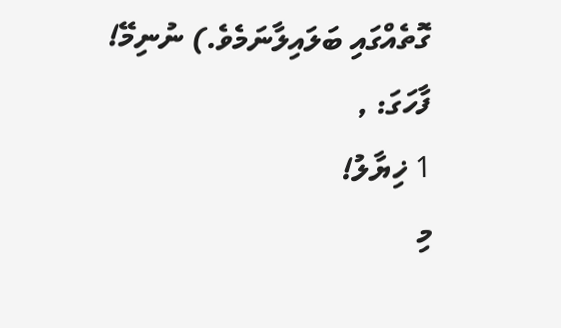ގޮތެއްގައި ބަލައިލާނަމެވެ.) ނުނިމޭ!
ފާހަގަ: ,
1 ޚިޔާލު!
މި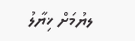ލޔުމަށް ޚިޔާލު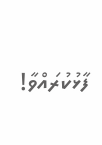ފާޅުކުރައްވާ!